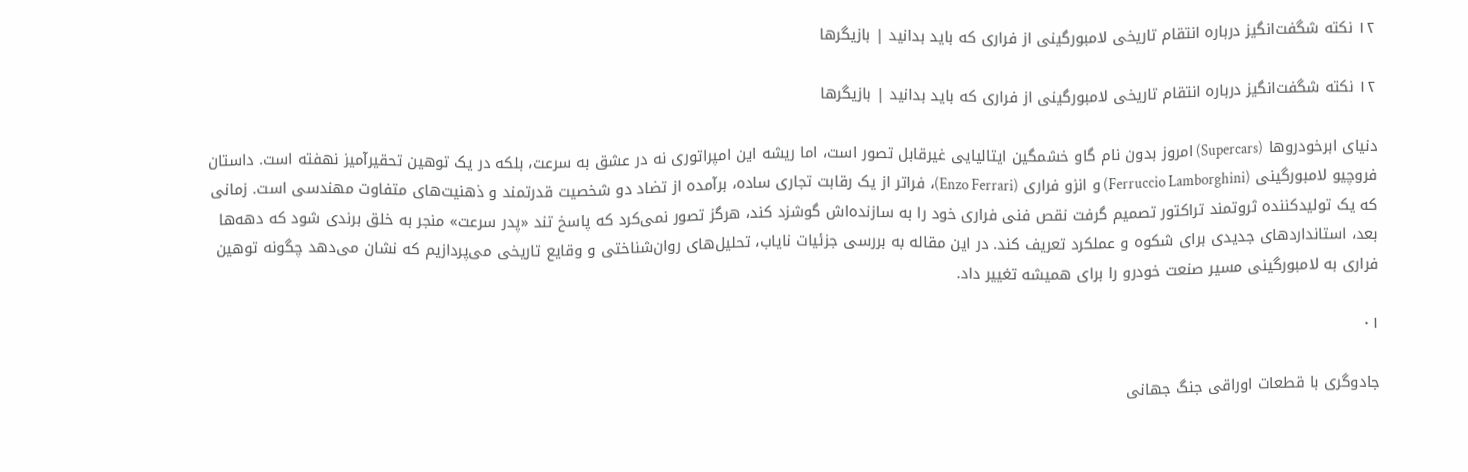۱۲ نکته شگفت‌انگیز درباره انتقام تاریخی لامبورگینی از فراری که باید بدانید | بازیگرها

۱۲ نکته شگفت‌انگیز درباره انتقام تاریخی لامبورگینی از فراری که باید بدانید | بازیگرها

دنیای ابرخودروها (Supercars) امروز بدون نام گاو خشمگین ایتالیایی غیرقابل تصور است، اما ریشه این امپراتوری نه در عشق به سرعت، بلکه در یک توهین تحقیرآمیز نهفته است. داستان فروچیو لامبورگینی (Ferruccio Lamborghini) و انزو فراری (Enzo Ferrari)، فراتر از یک رقابت تجاری ساده، برآمده از تضاد دو شخصیت قدرتمند و ذهنیت‌های متفاوت مهندسی است. زمانی که یک تولیدکننده ثروتمند تراکتور تصمیم گرفت نقص فنی فراری خود را به سازنده‌اش گوشزد کند، هرگز تصور نمی‌کرد که پاسخ تند «پدر سرعت» منجر به خلق برندی شود که دهه‌ها بعد، استانداردهای جدیدی برای شکوه و عملکرد تعریف کند. در این مقاله به بررسی جزئیات نایاب، تحلیل‌های روان‌شناختی و وقایع تاریخی می‌پردازیم که نشان می‌دهد چگونه توهین فراری به لامبورگینی مسیر صنعت خودرو را برای همیشه تغییر داد.

۰۱

جادوگری با قطعات اوراقی جنگ جهانی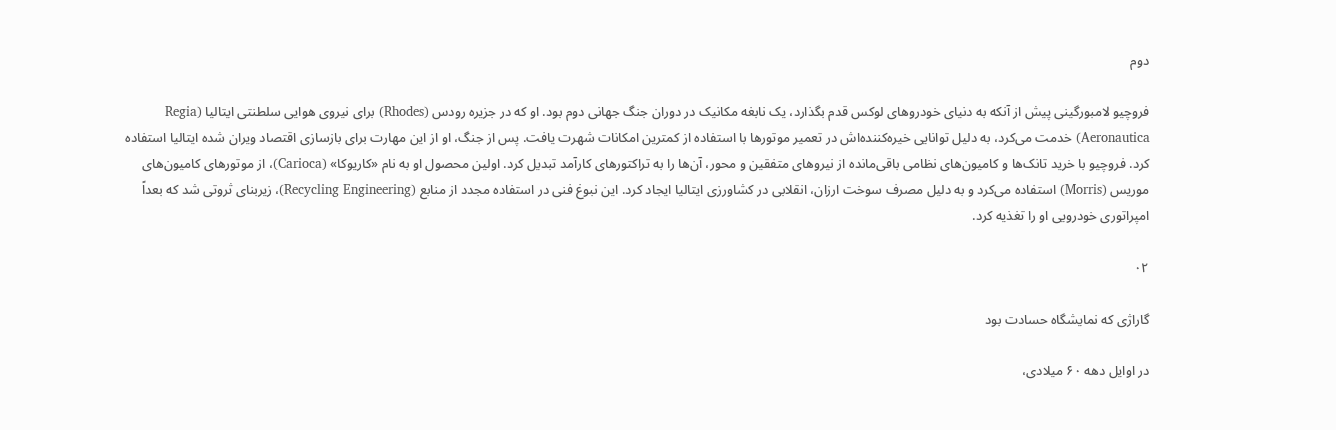دوم

فروچیو لامبورگینی پیش از آنکه به دنیای خودروهای لوکس قدم بگذارد، یک نابغه مکانیک در دوران جنگ جهانی دوم بود. او که در جزیره رودس (Rhodes) برای نیروی هوایی سلطنتی ایتالیا (Regia Aeronautica) خدمت می‌کرد، به دلیل توانایی خیره‌کننده‌اش در تعمیر موتورها با استفاده از کمترین امکانات شهرت یافت. پس از جنگ، او از این مهارت برای بازسازی اقتصاد ویران شده ایتالیا استفاده کرد. فروچیو با خرید تانک‌ها و کامیون‌های نظامی باقی‌مانده از نیروهای متفقین و محور، آن‌ها را به تراکتورهای کارآمد تبدیل کرد. اولین محصول او به نام «کاریوکا» (Carioca)، از موتورهای کامیون‌های موریس (Morris) استفاده می‌کرد و به دلیل مصرف سوخت ارزان، انقلابی در کشاورزی ایتالیا ایجاد کرد. این نبوغ فنی در استفاده مجدد از منابع (Recycling Engineering)، زیربنای ثروتی شد که بعداً امپراتوری خودرویی او را تغذیه کرد.

۰۲

گاراژی که نمایشگاه حسادت بود

در اوایل دهه ۶۰ میلادی،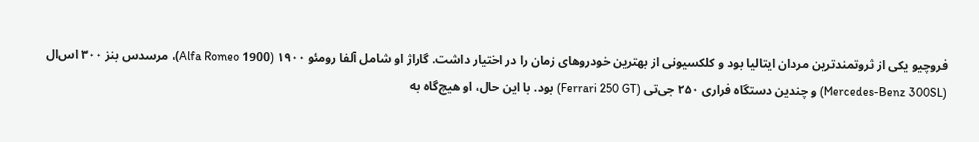فروچیو یکی از ثروتمندترین مردان ایتالیا بود و کلکسیونی از بهترین خودروهای زمان را در اختیار داشت. گاراژ او شامل آلفا رومئو ۱۹۰۰ (Alfa Romeo 1900)، مرسدس بنز ۳۰۰ اس‌ال (Mercedes-Benz 300SL) و چندین دستگاه فراری ۲۵۰ جی‌تی (Ferrari 250 GT) بود. با این حال، او هیچ‌گاه به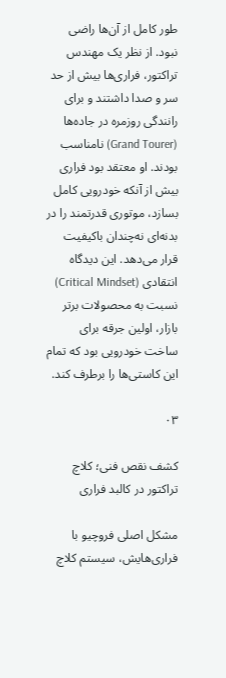طور کامل از آن‌ها راضی نبود. از نظر یک مهندس تراکتور، فراری‌ها بیش از حد سر و صدا داشتند و برای رانندگی روزمره در جاده‌ها (Grand Tourer) نامناسب بودند. او معتقد بود فراری بیش از آنکه خودرویی کامل بسازد، موتوری قدرتمند را در بدنه‌ای نه‌چندان باکیفیت قرار می‌دهد. این دیدگاه انتقادی (Critical Mindset) نسبت به محصولات برتر بازار، اولین جرقه برای ساخت خودرویی بود که تمام این کاستی‌ها را برطرف کند.

۰۳

کشف نقص فنی؛ کلاچ تراکتور در کالبد فراری

مشکل اصلی فروچیو با فراری‌هایش، سیستم کلاچ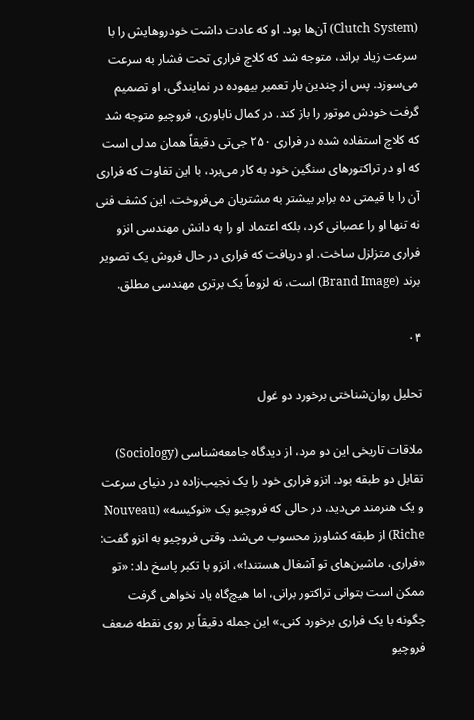(Clutch System) آن‌ها بود. او که عادت داشت خودروهایش را با سرعت زیاد براند، متوجه شد که کلاچ فراری تحت فشار به سرعت می‌سوزد. پس از چندین بار تعمیر بیهوده در نمایندگی، او تصمیم گرفت خودش موتور را باز کند. در کمال ناباوری، فروچیو متوجه شد که کلاچ استفاده شده در فراری ۲۵۰ جی‌تی دقیقاً همان مدلی است که او در تراکتورهای سنگین خود به کار می‌برد، با این تفاوت که فراری آن را با قیمتی ده برابر بیشتر به مشتریان می‌فروخت. این کشف فنی نه تنها او را عصبانی کرد، بلکه اعتماد او را به دانش مهندسی انزو فراری متزلزل ساخت. او دریافت که فراری در حال فروش یک تصویر برند (Brand Image) است، نه لزوماً یک برتری مهندسی مطلق.

۰۴

تحلیل روان‌شناختی برخورد دو غول

ملاقات تاریخی این دو مرد، از دیدگاه جامعه‌شناسی (Sociology) تقابل دو طبقه بود. انزو فراری خود را یک نجیب‌زاده در دنیای سرعت و یک هنرمند می‌دید، در حالی که فروچیو یک «نوکیسه» (Nouveau Riche) از طبقه کشاورز محسوب می‌شد. وقتی فروچیو به انزو گفت: «فراری، ماشین‌های تو آشغال هستند!»، انزو با تکبر پاسخ داد: «تو ممکن است بتوانی تراکتور برانی، اما هیچ‌گاه یاد نخواهی گرفت چگونه با یک فراری برخورد کنی.» این جمله دقیقاً بر روی نقطه ضعف فروچیو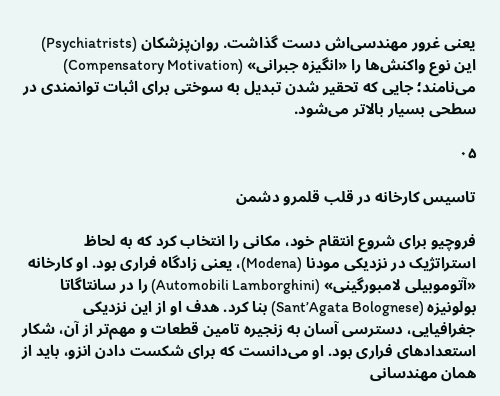یعنی غرور مهندسی‌اش دست گذاشت. روان‌پزشکان (Psychiatrists) این نوع واکنش‌ها را «انگیزه جبرانی» (Compensatory Motivation) می‌نامند؛ جایی که تحقیر شدن تبدیل به سوختی برای اثبات توانمندی در سطحی بسیار بالاتر می‌شود.

۰۵

تاسیس کارخانه در قلب قلمرو دشمن

فروچیو برای شروع انتقام خود، مکانی را انتخاب کرد که به لحاظ استراتژیک در نزدیکی مودنا (Modena)، یعنی زادگاه فراری بود. او کارخانه «آتوموبیلی لامبورگینی» (Automobili Lamborghini) را در سانتاگاتا بولونیزه (Sant’Agata Bolognese) بنا کرد. هدف او از این نزدیکی جغرافیایی، دسترسی آسان به زنجیره تامین قطعات و مهم‌تر از آن، شکار استعدادهای فراری بود. او می‌دانست که برای شکست دادن انزو، باید از همان مهندسانی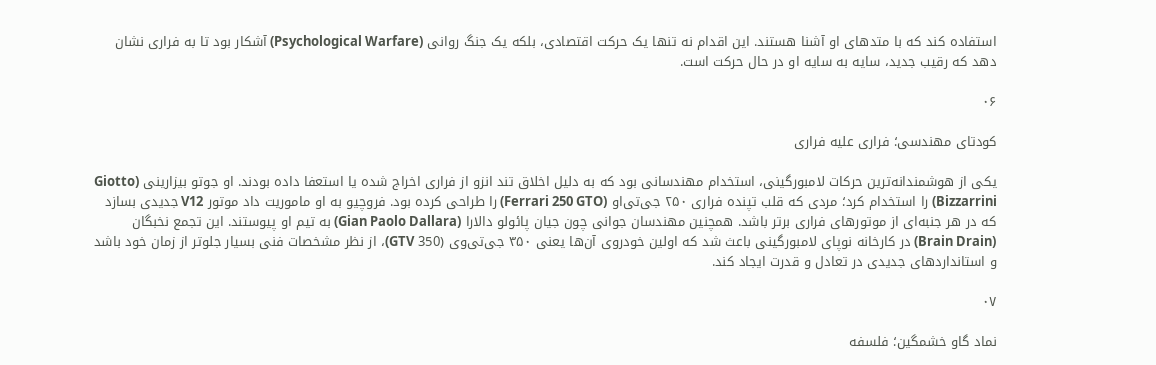استفاده کند که با متدهای او آشنا هستند. این اقدام نه تنها یک حرکت اقتصادی، بلکه یک جنگ روانی (Psychological Warfare) آشکار بود تا به فراری نشان دهد که رقیب جدید، سایه به سایه او در حال حرکت است.

۰۶

کودتای مهندسی؛ فراری علیه فراری

یکی از هوشمندانه‌ترین حرکات لامبورگینی، استخدام مهندسانی بود که به دلیل اخلاق تند انزو از فراری اخراج شده یا استعفا داده بودند. او جوتو بیزارینی (Giotto Bizzarrini) را استخدام کرد؛ مردی که قلب تپنده فراری ۲۵۰ جی‌تی‌او (Ferrari 250 GTO) را طراحی کرده بود. فروچیو به او ماموریت داد موتور V12 جدیدی بسازد که در هر جنبه‌ای از موتورهای فراری برتر باشد. همچنین مهندسان جوانی چون جیان پائولو دالارا (Gian Paolo Dallara) به تیم او پیوستند. این تجمع نخبگان (Brain Drain) در کارخانه نوپای لامبورگینی باعث شد که اولین خودروی آن‌ها یعنی ۳۵۰ جی‌تی‌وی (350 GTV)، از نظر مشخصات فنی بسیار جلوتر از زمان خود باشد و استانداردهای جدیدی در تعادل و قدرت ایجاد کند.

۰۷

نماد گاو خشمگین؛ فلسفه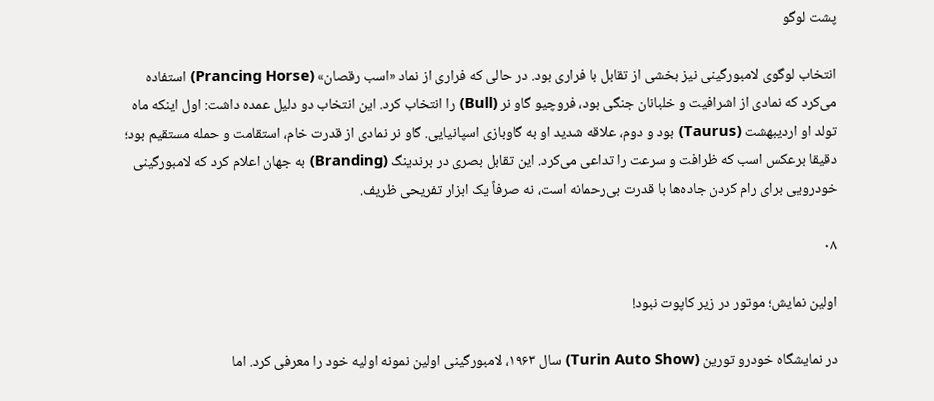پشت لوگو

انتخاب لوگوی لامبورگینی نیز بخشی از تقابل با فراری بود. در حالی که فراری از نماد «اسب رقصان» (Prancing Horse) استفاده می‌کرد که نمادی از اشرافیت و خلبانان جنگی بود، فروچیو گاو نر (Bull) را انتخاب کرد. این انتخاب دو دلیل عمده داشت: اول اینکه ماه تولد او اردیبهشت (Taurus) بود و دوم، علاقه شدید او به گاوبازی اسپانیایی. گاو نر نمادی از قدرت خام، استقامت و حمله مستقیم بود؛ دقیقا برعکس اسب که ظرافت و سرعت را تداعی می‌کرد. این تقابل بصری در برندینگ (Branding) به جهان اعلام کرد که لامبورگینی خودرویی برای رام کردن جاده‌ها با قدرت بی‌رحمانه است، نه صرفاً یک ابزار تفریحی ظریف.

۰۸

اولین نمایش؛ موتور در زیر کاپوت نبود!

در نمایشگاه خودرو تورین (Turin Auto Show) سال ۱۹۶۳، لامبورگینی اولین نمونه اولیه خود را معرفی کرد. اما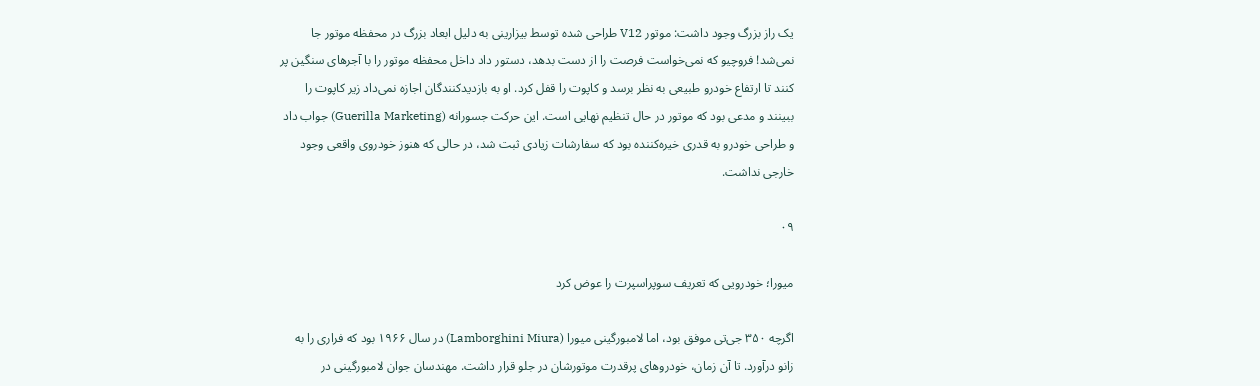یک راز بزرگ وجود داشت: موتور V12 طراحی شده توسط بیزارینی به دلیل ابعاد بزرگ در محفظه موتور جا نمی‌شد! فروچیو که نمی‌خواست فرصت را از دست بدهد، دستور داد داخل محفظه موتور را با آجرهای سنگین پر کنند تا ارتفاع خودرو طبیعی به نظر برسد و کاپوت را قفل کرد. او به بازدیدکنندگان اجازه نمی‌داد زیر کاپوت را ببینند و مدعی بود که موتور در حال تنظیم نهایی است. این حرکت جسورانه (Guerilla Marketing) جواب داد و طراحی خودرو به قدری خیره‌کننده بود که سفارشات زیادی ثبت شد، در حالی که هنوز خودروی واقعی وجود خارجی نداشت.

۰۹

میورا؛ خودرویی که تعریف سوپراسپرت را عوض کرد

اگرچه ۳۵۰ جی‌تی موفق بود، اما لامبورگینی میورا (Lamborghini Miura) در سال ۱۹۶۶ بود که فراری را به زانو درآورد. تا آن زمان، خودروهای پرقدرت موتورشان در جلو قرار داشت. مهندسان جوان لامبورگینی در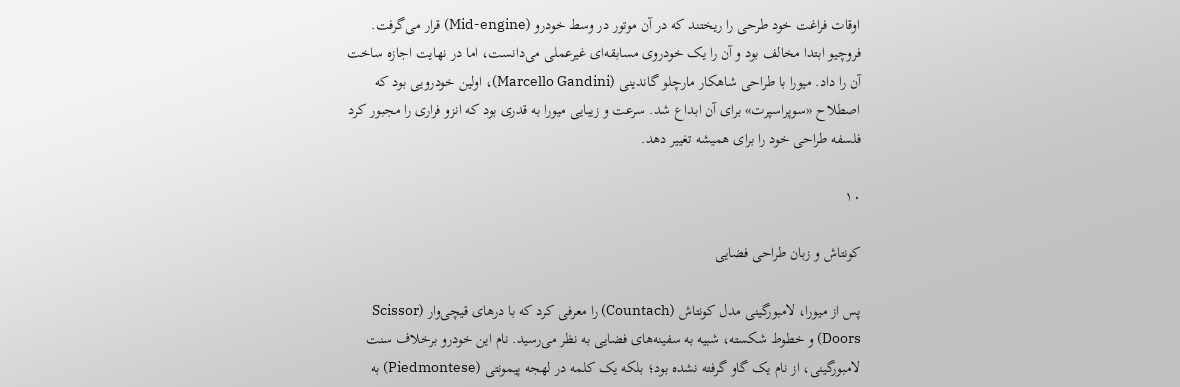اوقات فراغت خود طرحی را ریختند که در آن موتور در وسط خودرو (Mid-engine) قرار می‌گرفت. فروچیو ابتدا مخالف بود و آن را یک خودروی مسابقه‌ای غیرعملی می‌دانست، اما در نهایت اجازه ساخت آن را داد. میورا با طراحی شاهکار مارچلو گاندینی (Marcello Gandini)، اولین خودرویی بود که اصطلاح «سوپراسپرت» برای آن ابداع شد. سرعت و زیبایی میورا به قدری بود که انزو فراری را مجبور کرد فلسفه طراحی خود را برای همیشه تغییر دهد.

۱۰

کونتاش و زبان طراحی فضایی

پس از میورا، لامبورگینی مدل کونتاش (Countach) را معرفی کرد که با درهای قیچی‌وار (Scissor Doors) و خطوط شکسته، شبیه به سفینه‌های فضایی به نظر می‌رسید. نام این خودرو برخلاف سنت لامبورگینی، از نام یک گاو گرفته نشده بود؛ بلکه یک کلمه در لهجه پیمونتی (Piedmontese) به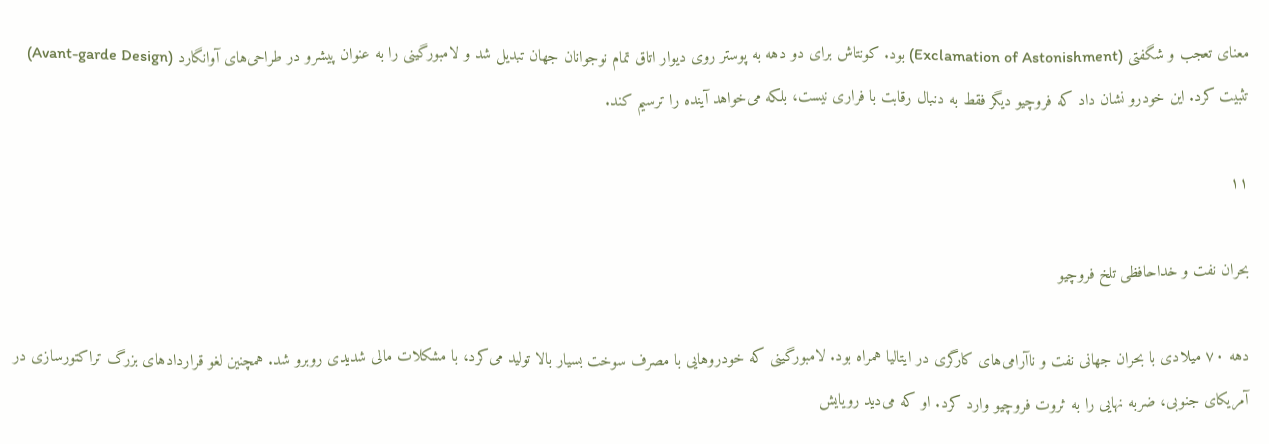معنای تعجب و شگفتی (Exclamation of Astonishment) بود. کونتاش برای دو دهه به پوستر روی دیوار اتاق تمام نوجوانان جهان تبدیل شد و لامبورگینی را به عنوان پیشرو در طراحی‌های آوانگارد (Avant-garde Design) تثبیت کرد. این خودرو نشان داد که فروچیو دیگر فقط به دنبال رقابت با فراری نیست، بلکه می‌خواهد آینده را ترسیم کند.

۱۱

بحران نفت و خداحافظی تلخ فروچیو

دهه ۷۰ میلادی با بحران جهانی نفت و ناآرامی‌های کارگری در ایتالیا همراه بود. لامبورگینی که خودروهایی با مصرف سوخت بسیار بالا تولید می‌کرد، با مشکلات مالی شدیدی روبرو شد. همچنین لغو قراردادهای بزرگ تراکتورسازی در آمریکای جنوبی، ضربه نهایی را به ثروت فروچیو وارد کرد. او که می‌دید رویایش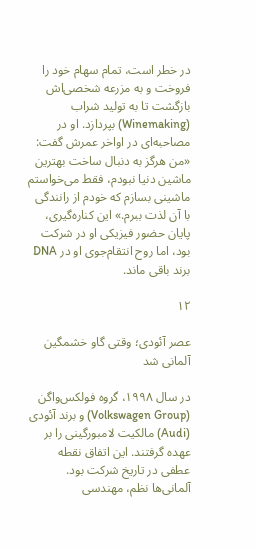در خطر است، تمام سهام خود را فروخت و به مزرعه شخصی‌اش بازگشت تا به تولید شراب (Winemaking) بپردازد. او در مصاحبه‌ای در اواخر عمرش گفت: «من هرگز به دنبال ساخت بهترین ماشین دنیا نبودم، فقط می‌خواستم ماشینی بسازم که خودم از رانندگی با آن لذت ببرم.» این کناره‌گیری، پایان حضور فیزیکی او در شرکت بود، اما روح انتقام‌جوی او در DNA برند باقی ماند.

۱۲

عصر آئودی؛ وقتی گاو خشمگین آلمانی شد

در سال ۱۹۹۸، گروه فولکس‌واگن (Volkswagen Group) و برند آئودی (Audi) مالکیت لامبورگینی را بر عهده گرفتند. این اتفاق نقطه عطفی در تاریخ شرکت بود. آلمانی‌ها نظم، مهندسی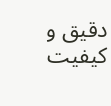دقیق و کیفیت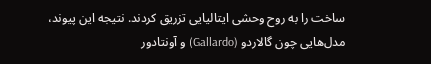ساخت را به روح وحشی ایتالیایی تزریق کردند. نتیجه این پیوند، مدل‌هایی چون گالاردو (Gallardo) و آونتادور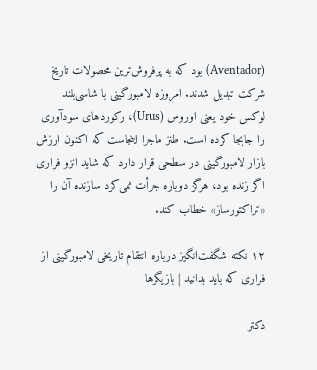(Aventador) بود که به پرفروش‌ترین محصولات تاریخ شرکت تبدیل شدند. امروزه لامبورگینی با شاسی‌بلند لوکس خود یعنی اوروس (Urus)، رکوردهای سودآوری را جابجا کرده است. طنز ماجرا اینجاست که اکنون ارزش بازار لامبورگینی در سطحی قرار دارد که شاید انزو فراری اگر زنده بود، هرگز دوباره جرأت نمی‌کرد سازنده آن را «تراکتورساز» خطاب کند.

۱۲ نکته شگفت‌انگیز درباره انتقام تاریخی لامبورگینی از فراری که باید بدانید | بازیگرها

دکتر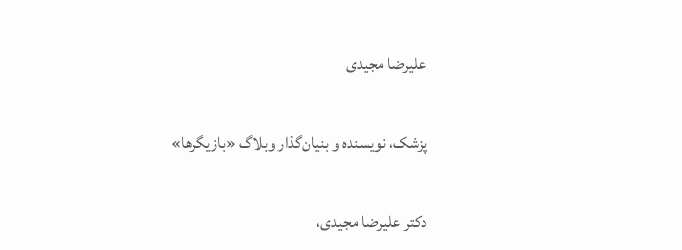علیرضا مجیدی

پزشک، نویسنده و بنیان‌گذار وبلاگ «بازیگرها»

دکتر علیرضا مجیدی،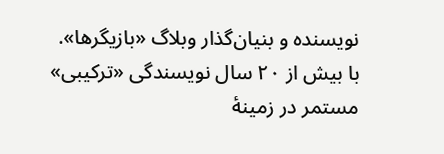نویسنده و بنیان‌گذار وبلاگ «بازیگرها».
با بیش از ۲۰ سال نویسندگی «ترکیبی» مستمر در زمینهٔ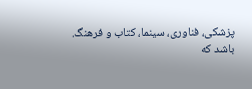پزشکی، فناوری، سینما، کتاب و فرهنگ.
باشد که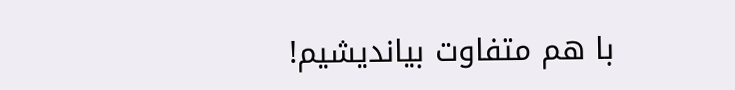با هم متفاوت بیاندیشیم!